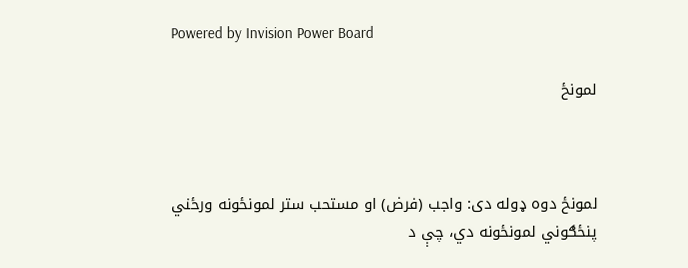Powered by Invision Power Board

لمونځ



لمونځ دوه ډوله دی: واجب (فرض) او مستحب ستر لمونځونه ورځني پنځګوني لمونځونه دي، چې د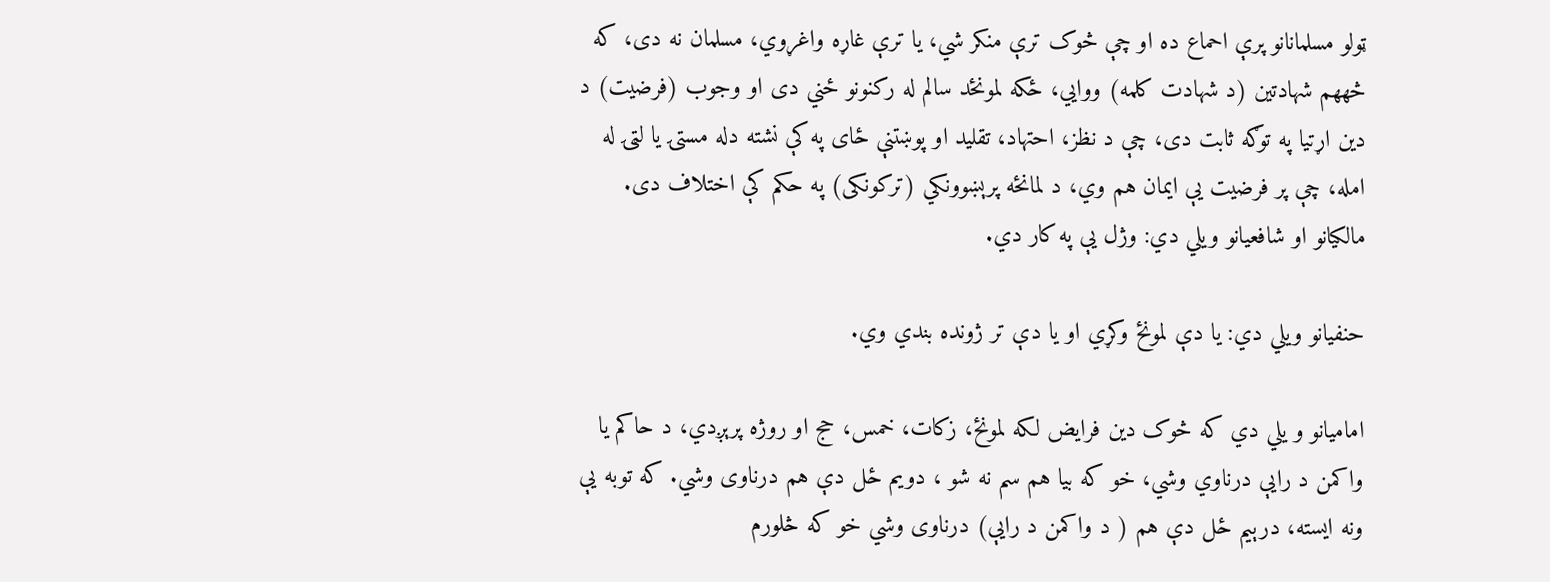ټولو مسلمانانو پرې احماع ده او چې څوک ترې منکر شي، يا ترې غاړه واغړوي، مسلمان نه دی، که څههم شهادتين (د شهادت کلمه) ووايي، ځکه لمونځد سالم له رکنونو ځني دی او وجوب (فرضيت) د دين اړتيا په توګه ثابت دی، چې د نظز، احتهاد، تقليد او پوښتنې ځای په کې نشته دله مستۍ يا لټۍ له امله، چې پر فرضيت يې ايمان هم وي، د لمانځه پرېښوونکي (ترکونکی) په حکم کې اختلاف دی. مالکيانو او شافعيانو ويلي دي: وژل يې په کار دي.

حنفيانو ويلي دي: يا دې لمونځ وکړي او يا دې تر ژونده بندي وي.

اماميانو و يلي دي که څوک دين فرايض لکه لمونځ، زکات، خمس، حج او روژه پرېږدي، د حاکم يا واکمن د رايې درناوي وشي، خو که بيا هم سم نه شو ، دويم ځل دې هم درناوی وشي. که توبه يې ونه ايسته، درېيم ځل دې هم ( د واکمن د رايې) درناوی وشي خو که څلورم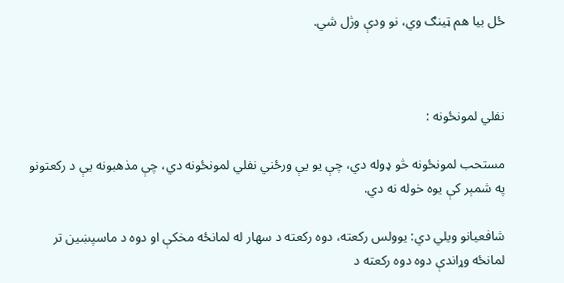ځل بيا هم ټينګ وي، نو ودې وژل شي.



نفلي لمونځونه :

مستحب لمونځونه څو ډوله دي، چې يو يې ورځني نفلي لمونځونه دي، چې مذهبونه يې د رکعتونو په شمېر کې يوه خوله نه دي.

شافعيانو ويلي دي: يوولس رکعته، دوه رکعته د سهار له لمانځه مخکې او دوه د ماسپښين تر لمانځه وړاندې دوه دوه رکعته د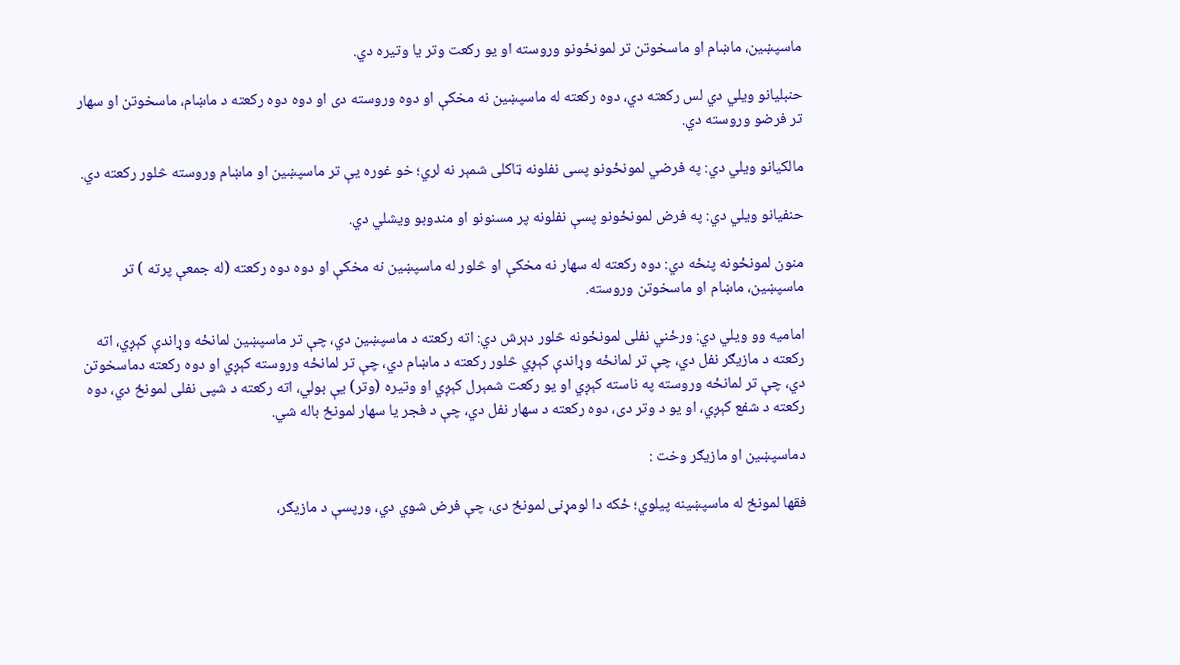ماسپښين، ماښام او ماسخوتن تر لمونځونو وروسته او يو رکعت وتر يا وتيره دي.

حنبليانو ويلي دي لس رکعته دي، دوه رکعته له ماسپښين نه مخکې او دوه وروسته دی او دوه دوه رکعته د ماښام، ماسخوتن او سهار تر فرضو وروسته دي.

مالکيانو ويلي دي: په فرضي لمونځونو پسی نفلونه ټاکلی شمېر نه لري؛ خو غوره يې تر ماسپښين او ماښام وروسته څلور رکعته دي.

حنفيانو ويلي دي: په فرض لمونځونو پسې نفلونه پر مسنونو او مندوبو ويشلي دي.

منون لمونځونه پنځه دي: دوه رکعته له سهار نه مخکې او څلور له ماسپښين نه مخکې او دوه دوه رکعته (له جمعې پرته ) تر ماسپښين، ماښام او ماسخوتن وروسته.

اماميه وو ويلي دي: ورځني نفلی لمونځونه څلور دېرش دي: اته رکعته د ماسپښين دي، چې تر ماسپښين لمانځه وړاندې کېږي، اته رکعته د مازيګر نفل دي، چې تر لمانځه وړاندې کېږي څلور رکعته د ماښام دي، چې تر لمانځه وروسته کېږي او دوه رکعته دماسخوتن دي، چې تر لمانځه وروسته په ناسته کېږي او يو رکعت شمېرل کېږي او وتيره (وتر) يې بولي، اته رکعته د شپی نفلی لمونځ دي، دوه رکعته د شفع کېږي، او يو د وتر دی، دوه رکعته د سهار نفل دي، چې د فجر يا سهار لمونځ باله شي.

دماسپښين او مازيګر وخت :

فقها لمونځ له ماسپښينه پيلوي؛ ځکه دا لومړنی لمونځ دی، چې فرض شوي دي، ورپسې د مازيګر،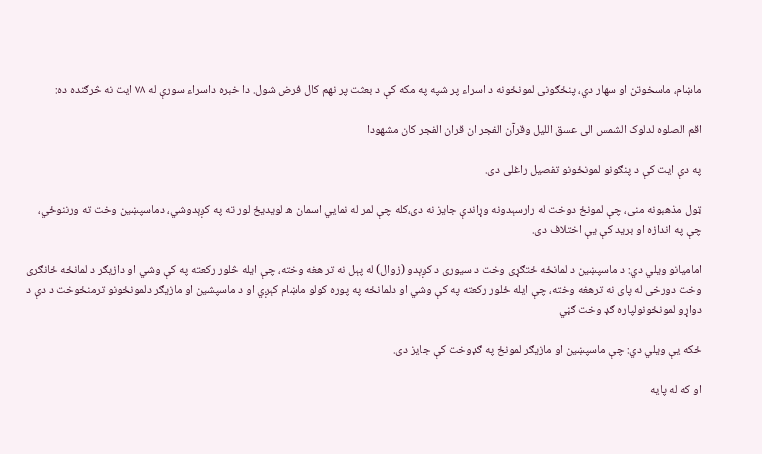ماښام، ماسخوتن او سهار دي، پنځګونی لمونځونه د اسراء پر شپه په مکه کې د بعثت پر نهم کال فرض شول. دا خبره داسرا‌ء سورې له ۷۸ ايت نه څرګنده ده:

اقم الصلوه لدلوک الشمس الی عسق الليل وقرآن الفجر ان قران الفجر کان مشهودا

په دې ايت کې د پنګونو لمونځونو تفصيل راغلی دی.

ټول مذهبونه منی، چې لمونځ دوخت له رارسېدونه وړاندې جايز نه دی،کله چې لمر له نمايي اسمان ه لويديځ لور ته په کږېدوشي، دماسپښين وخت ته ورننوځي، چې په اندازه او بريد کې يې اختلاف دی.

اماميانو ويلي دي: د ماسپښين د لمانځه ځتګړی وخت د سيوری د کږېدو (زوال) له پېل نه تر هغه وخته، چې ايله څلور رکعته په کې وشي او دازيګر د لمانځه ځانګری وخت دورخی له پای نه ترهغه وخته، چې ايله ځلور رکعته په کې وشي او دلمانځه په پوره کولو ماښام کېږي او د ماسپشين او مازيګر دلمونځونو ترمنځوخت د دې د دواړو لمونځونولپاره ګډ وخت ګڼي

ځکه يې ويلي دي: چې ماسپښين او مازيګر لمونځ په ګډوخت کې جايز دی.

او که له پايه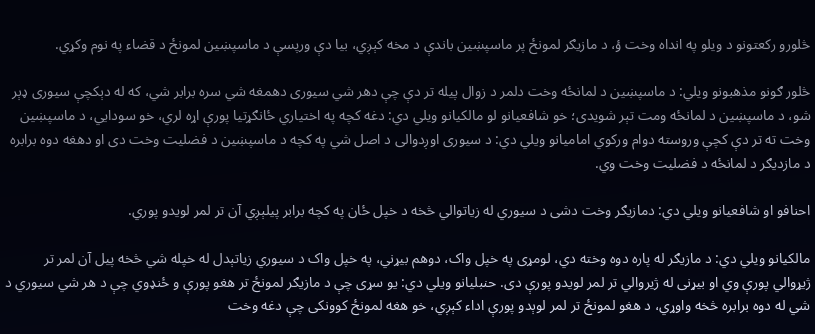څلورو رکعتونو د ويلو په انداه وخت ؤ، د مازيګر لمونځ پر ماسپښين باندې د مخه کېږي، بيا دې ورپسې د ماسپښين لمونځ د قضا‌ء په نوم وکړي.

څلور ګونو مذهبونو ويلي: د ماسپښين د لمانځه وخت دلمر د زوال پيله تر دې چې دهر شي سيوری دهمغه شي سره برابر شي، که له دېکچې سيوری ډېر شو، د ماسپښين د لمانځه ومت تېر شويدی؛ خو شافعيانو لو مالکيانو ويلي دي: دغه کچه په اختياري ځانګړتيا پورې اړه لري، خو سودايي، د ماسپښين وخت ته تر دې کچې وروسته دوام ورکوي اماميانو ويلي دي: د سيوری اوږدوالی د اصل شي په کچه د ماسپښين د فضليت وخت دی او دهغه دوه برابره د مازديګر د لمانځه د فضليت وخت وي.

احنافو او شافعيانو ويلي دي: دمازيګر وخت دشی د سيوري له زياتوالي څخه د خپل ځان په کچه برابر پيلېږي آن تر لمر لويدو پوري.

مالکيانو ويلي دي: د مازيګر له پاره دوه وخته دي، لومړی په خپل واک، دوهم بيړني، په خپل واک د سيوري زياتېدل له خپله شي څخه پيل آن لمر تر ژيړوالي پورې وي او بيړنی له ژيروالي تر لمر لويدو پورې دی. حنبليانو ويلي دي: يو سړی چې د مازيګر لمونځ تر هغو پورې و ځنډوي چې د هر شي سيوري د شي له دوه برابره څخه واوړي، د هغو لمونځ تر لمر لوېدو پورې ادا‌ء کېږي، خو هغه لمونځ کوونکی چې دغه وخت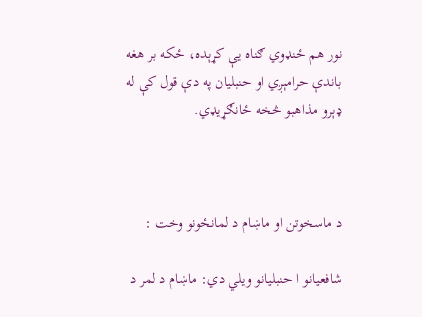نور هم ځنډوي ګناه يې کړېده، ځکه بر هغه باندې حرامېږي او حنبليان په دې قول کې له ډېرو مذاهبو څخه ځانګړيډي.



د ماسخوتن او ماښام د لمانځونو وخت :

شافعيانو ا حنبليانو ويلي دي: ماښام د لمر د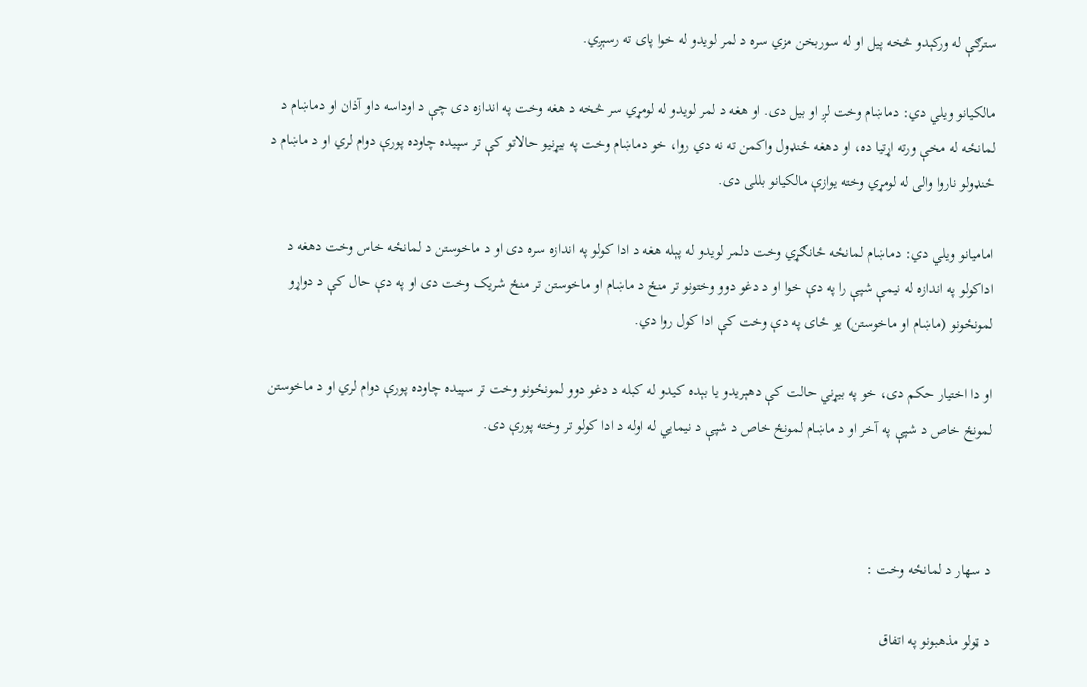سترګې له ورکېدو څخه پيل او له سوربخن مزي سره د لمر لويدو له خوا پای ته رسېږي.

مالکيانو ويلي دي: دماښام وخت لږ او بيل دی. او هغه د لمر لويدو له لومړي سر څخه د هغه وخت په اندازه دی چې د اوداسه داو آذان او دماښام د لمانځه له مخې ورته اړتيا ده، او دهغه ځنډول واکمن ته نه دي روا، خو دماښام وخت په بيړنيو حالاتو کې تر سپيده چاوده پورې دوام لري او د ماښام د ځنډولو ناروا والی له لومړي وخته يوازې مالکيانو بللی دی.

اماميانو ويلي دي: دماښام لمانځه ځانګړي وخت دلمر لويدو له پېله هغه د ادا کولو په اندازه سره دی او د ماخوستن د لمانځه خاس وخت دهغه د اداکولو په اندازه له نيمې شپې را په دې خوا او د دغو دوو وختونو تر منځ د ماښام او ماخوستن تر منځ شريک وخت دی او په دې حال کې د دواړو لمونځونو (ماښام او ماخوستن) يو ځای په دې وخت کې ادا کول روا دي.

او دا اختيار حکم دی، خو په بيړني حالت کې دهېريدو يا بېده کيدو له کبله د دغو دوو لمونځونو وخت تر سپيده چاوده پورې دوام لري او د ماخوستن لمونځ خاص د شپې په آخر او د ماښام لمونځ خاص د شپې د نيمايي له اوله د ادا کولو تر وخته پورې دی.



د سهار د لمانځه وخت :

د ټولو مذهبونو په اتفاق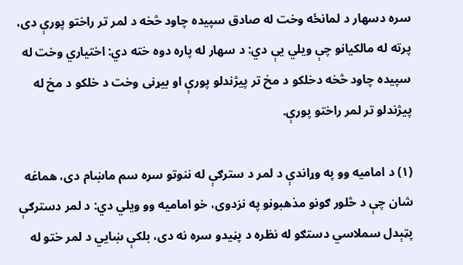سره دسهار د لمانځه وخت له صادق سپيده چاود څخه د لمر تر راختو پورې دی، پرته له مالکيانو چې ويلي يې دي: د سهار له پاره دوه خته دي: اختياري وخت له سپيده چاود څخه دخلکو د مخ تر پيژندلو پورې او بيړنی وخت د خلکو د مخ له پيژندلو تر لمر راختو پورې.

(۱) د اماميه وو په وړاندې د لمر د سترګې له ننوتو سره سم ماښام دی، هماغه شان چې د څلور ګونو مذهبونو په نزدوی، خو اماميه وو ويلي دي: د لمر دسترګې پټېدل سملاسي دستګو له نظره د پڼيدو سره نه دی، بلکې ښايي د لمر ختو له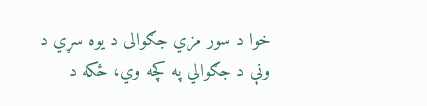خوا د سور مزي جګوالی د يوه سړي د ونې د جګوالي په کچه وي، ځکه د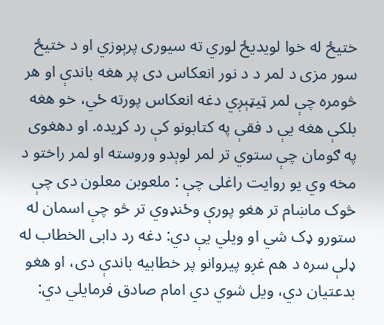ختيځ له خوا لويديځ لوري ته سيوری پرېوزي او د ختيځ سور مزی د لمر د د نور انعکاس دی پر هغه باندې او هر څومره چې لمر ټيټېږي دغه انعکاس پورته ځي، خو هغه بلکې هغه يې د فقې په کتابونو کې رد کړيده. او دهغوی په ګومان چې ستوي تر لمر لوېدو وروسته او لمر راختو د مخه وي يو روايت راغلی چې : ملعوبن معلون دی چې څوک ماښام تر هغو پورې وځنډوي تر څو چې اسمان له ستورو ډک شي او ويلي يې دي: دغه رد دابی الخطاب له ډلې سره د هم غږو پیروانو پر خطابيه باندې دی، او هغو بدعتيان دي، ويل شوي دي امام صادق فرمايلي دي: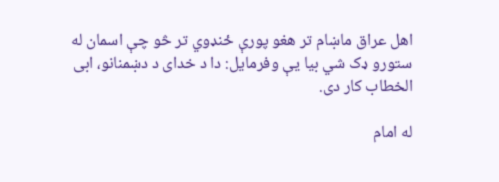اهل عراق ماښام تر هغو پورې ځنډوي تر څو چې اسمان له ستورو ډک شي بيا يې وفرمايل: دا د خدای د دښمنانو، ابی الخطاب کار دی.

له امام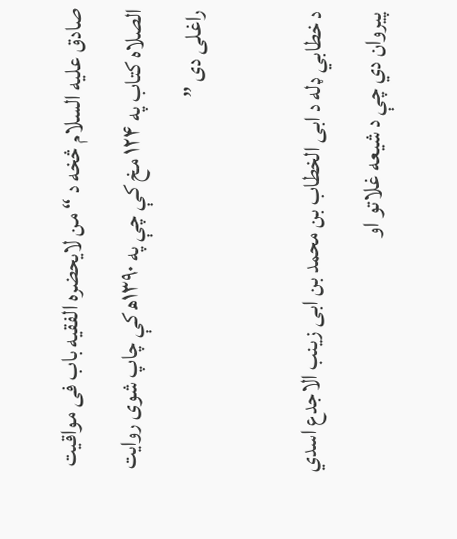صادق عليه السلام څخه د “ من لايحضره الفقيه باب فی مواقيت الصلاه کتاب په ۱۲۴ مخ کې چې په ۱۳۹۰ه‍ کې چاپ شوی روايت راغلی دی ”

د خطابي ډله د ابی الخطاب بن محمد بن ابی زينب الاجدع اسدي پيروان دي چې د شيعه غلاتو او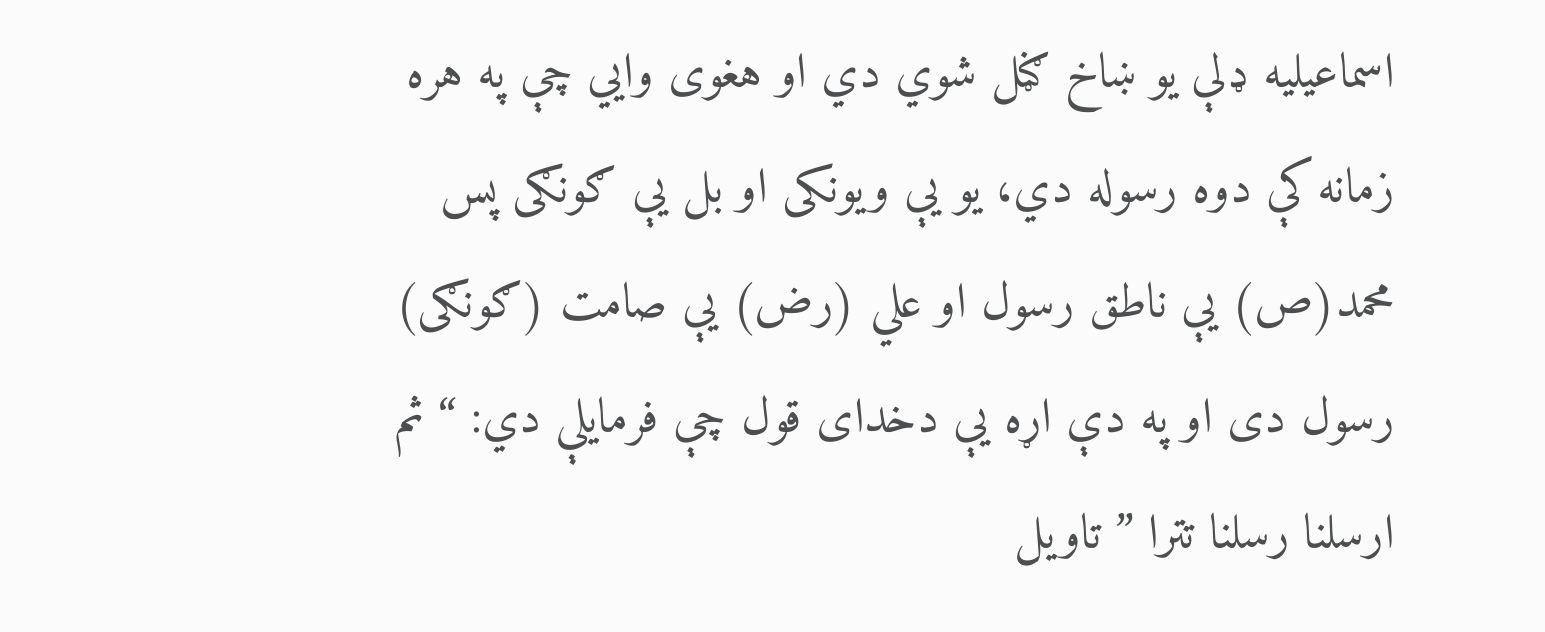اسماعيليه ډلې يو ښاخ ګڼل شوي دي او هغوی وايي چې په هره زمانه کې دوه رسوله دي، يو يې ويونکی او بل يې ګونګی پس محمد(ص) يې ناطق رسول او علي (رض) يې صامت (ګونګی) رسول دی او په دې اړه يې دخدای قول چې فرمايلې دي: “ ثم ارسلنا رسلنا تترا ” تاويل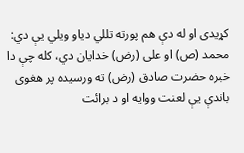کړيدی او له دې هم پورته تللي دياو ويلي يې دي: محمد (ص) او علی (رض) خدايان دي، کله چې دا خبره حضرت صادق (رض) ته ورسيده پر هغوی باندې يې لعنت ووايه او د برائت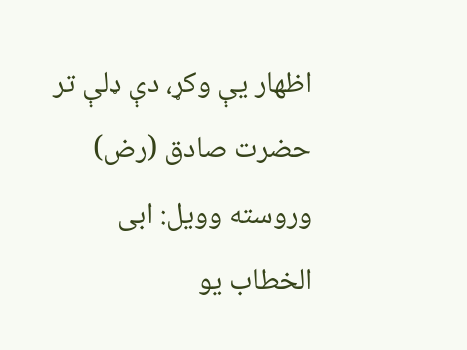اظهار يې وکړ، دې ډلې تر حضرت صادق (رض) وروسته وويل: ابی الخطاب يو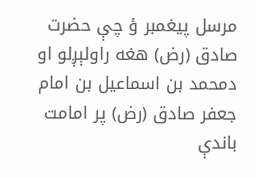مرسل پيغمبر ؤ چې حضرت صادق (رض) هغه راولېږلو او دمحمد بن اسماعيل بن امام جعفر صادق (رض) پر امامت باندې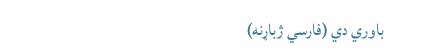باوري دي (فارسي ژباړنه)